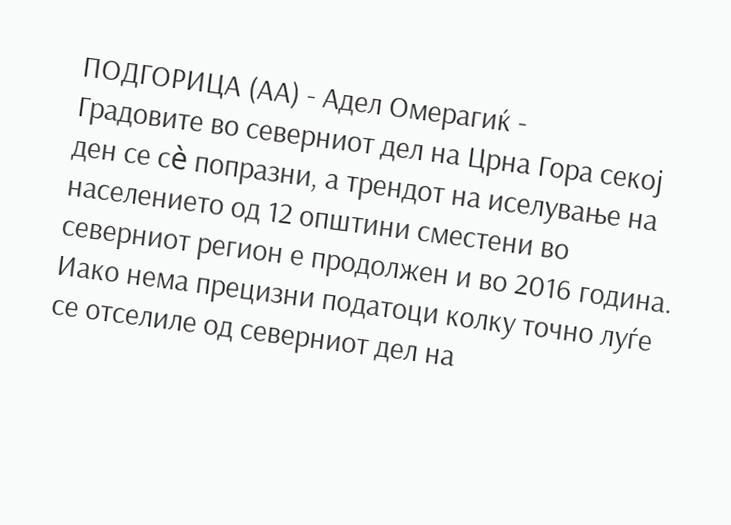ПОДГОРИЦА (АА) - Адел Омерагиќ -
Градовите во северниот дел на Црна Гора секој ден се сè попразни, а трендот на иселување на населението од 12 општини сместени во северниот регион е продолжен и во 2016 година. Иако нема прецизни податоци колку точно луѓе се отселиле од северниот дел на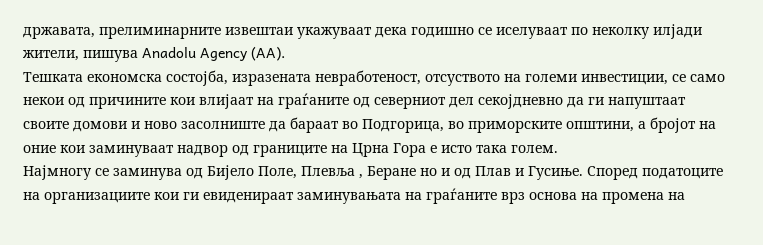државата, прелиминарните извештаи укажуваат дека годишно се иселуваат по неколку илјади жители, пишува Anadolu Agency (AA).
Тешката економска состојба, изразената невработеност, отсуството на големи инвестиции, се само некои од причините кои влијаат на граѓаните од северниот дел секојдневно да ги напуштаат своите домови и ново засолниште да бараат во Подгорица, во приморските општини, а бројот на оние кои заминуваат надвор од границите на Црна Гора е исто така голем.
Најмногу се заминува од Бијело Поле, Плевља , Беране но и од Плав и Гусиње. Според податоците на организациите кои ги евиденираат заминувањата на граѓаните врз основа на промена на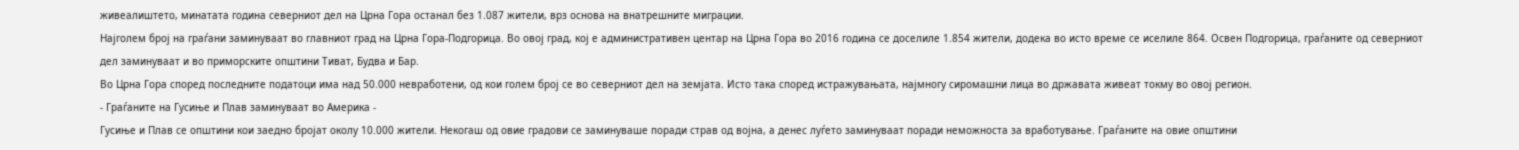живеалиштето, минатата година северниот дел на Црна Гора останал без 1.087 жители, врз основа на внатрешните миграции.
Најголем број на граѓани заминуваат во главниот град на Црна Гора-Подгорица. Во овој град, кој е административен центар на Црна Гора во 2016 година се доселиле 1.854 жители, додека во исто време се иселиле 864. Освен Подгорица, граѓаните од северниот дел заминуваат и во приморските општини Тиват, Будва и Бар.
Во Црна Гора според последните податоци има над 50.000 невработени, од кои голем број се во северниот дел на земјата. Исто така според истражувањата, најмногу сиромашни лица во државата живеат токму во овој регион.
- Граѓаните на Гусиње и Плав заминуваат во Америка -
Гусиње и Плав се општини кои заедно бројат околу 10.000 жители. Некогаш од овие градови се заминуваше поради страв од војна, а денес луѓето заминуваат поради неможноста за вработување. Граѓаните на овие општини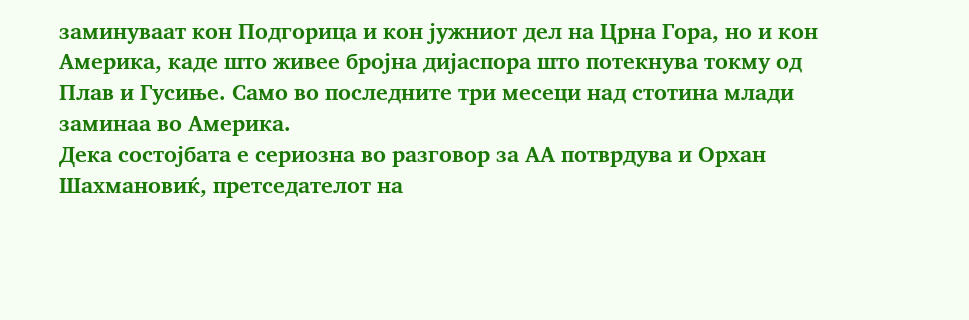заминуваат кон Подгорица и кон јужниот дел на Црна Гора, но и кон Америка, каде што живее бројна дијаспора што потекнува токму од Плав и Гусиње. Само во последните три месеци над стотина млади заминаа во Америка.
Дека состојбата е сериозна во разговор за АА потврдува и Орхан Шахмановиќ, претседателот на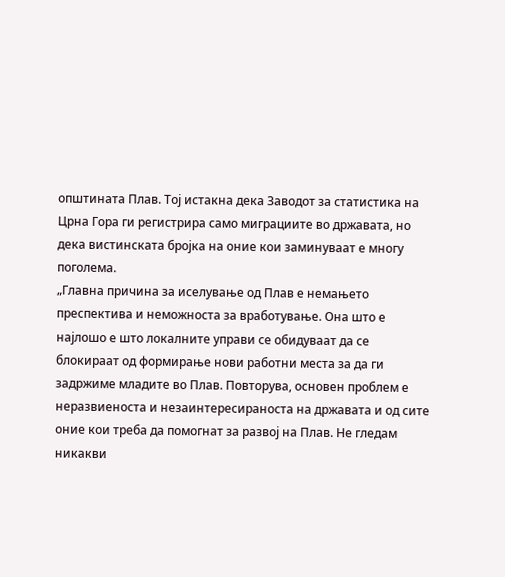општината Плав. Тој истакна дека Заводот за статистика на Црна Гора ги регистрира само миграциите во државата, но дека вистинската бројка на оние кои заминуваат е многу поголема.
„Главна причина за иселување од Плав е немањето преспектива и неможноста за вработување. Она што е најлошо е што локалните управи се обидуваат да се блокираат од формирање нови работни места за да ги задржиме младите во Плав. Повторува, основен проблем е неразвиеноста и незаинтересираноста на државата и од сите оние кои треба да помогнат за развој на Плав. Не гледам никакви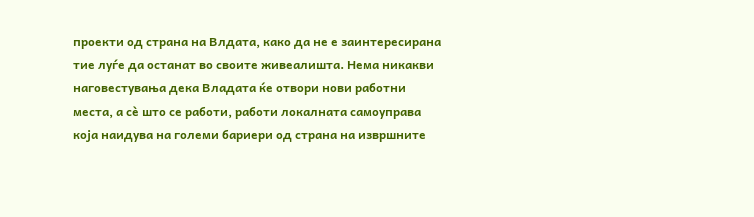проекти од страна на Влдата, како да не е заинтересирана тие луѓе да останат во своите живеалишта. Нема никакви наговестувања дека Владата ќе отвори нови работни места, а сè што се работи, работи локалната самоуправа која наидува на големи бариери од страна на извршните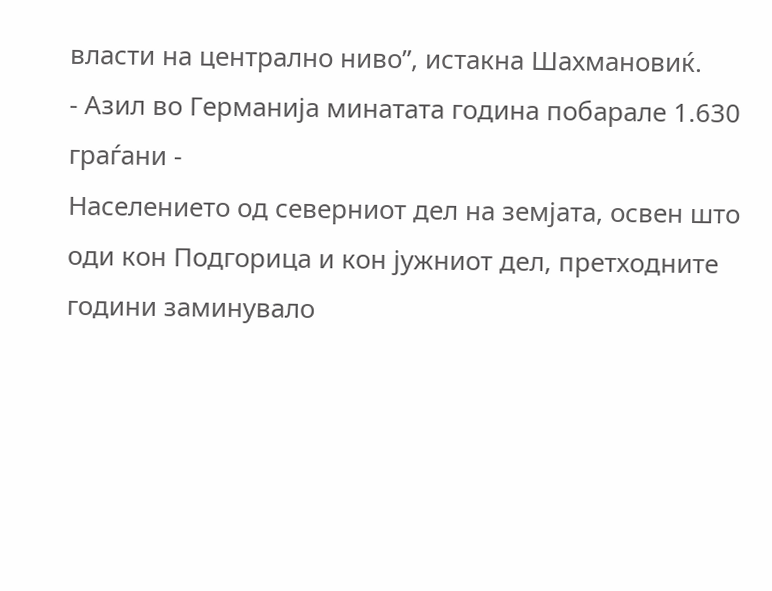власти на централно ниво”, истакна Шахмановиќ.
- Азил во Германија минатата година побарале 1.630 граѓани -
Населението од северниот дел на земјата, освен што оди кон Подгорица и кон јужниот дел, претходните години заминувало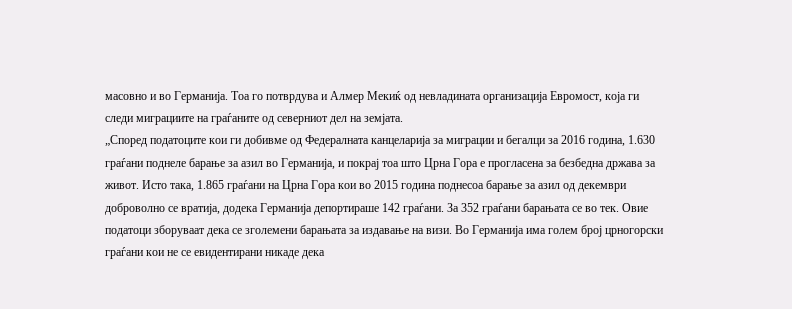масовно и во Германија. Тоа го потврдува и Алмер Мекиќ од невладината организација Евромост, која ги следи миграциите на граѓаните од северниот дел на земјата.
„Според податоците кои ги добивме од Федералната канцеларија за миграции и бегалци за 2016 година, 1.630 граѓани поднеле барање за азил во Германија, и покрај тоа што Црна Гора е прогласена за безбедна држава за живот. Исто така, 1.865 граѓани на Црна Гора кои во 2015 година поднесоа барање за азил од декември доброволно се вратија, додека Германија депортираше 142 граѓани. За 352 граѓани барањата се во тек. Овие податоци зборуваат дека се зголемени барањата за издавање на визи. Во Германија има голем број црногорски граѓани кои не се евидентирани никаде дека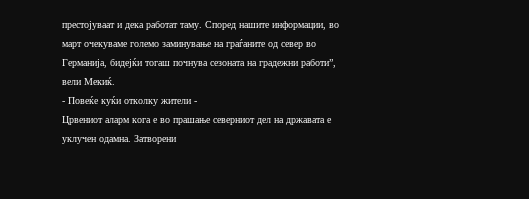престојуваат и дека работат таму. Според нашите информации, во март очекуваме големо заминување на граѓаните од север во Германија, бидејќи тогаш почнува сезоната на градежни работи”, вели Мекиќ.
- Повеќе куќи отколку жители -
Црвениот аларм кога е во прашање северниот дел на државата е уклучен одамна. Затворени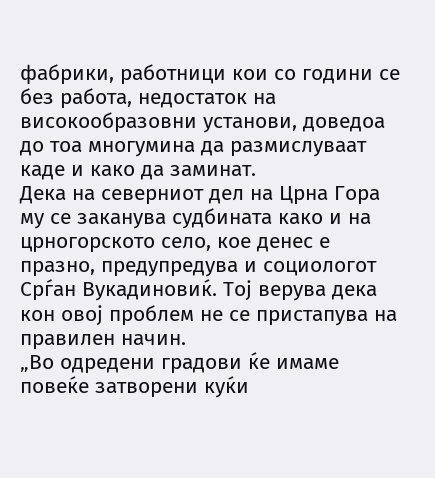фабрики, работници кои со години се без работа, недостаток на високообразовни установи, доведоа до тоа многумина да размислуваат каде и како да заминат.
Дека на северниот дел на Црна Гора му се заканува судбината како и на црногорското село, кое денес е празно, предупредува и социологот Срѓан Вукадиновиќ. Тој верува дека кон овој проблем не се пристапува на правилен начин.
„Во одредени градови ќе имаме повеќе затворени куќи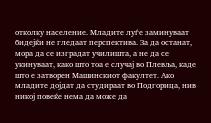отколку население. Младите луѓе заминуваат бидејќи не гледаат перспектива. За да останат, мора да се изградат училишта, а не да се укинуваат, како што тоа е случај во Плевља, каде што е затворен Машинскиот факултет. Ако младите дојдат да студираат во Подгорица, нив никој повеќе нема да може да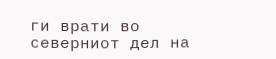ги врати во северниот дел на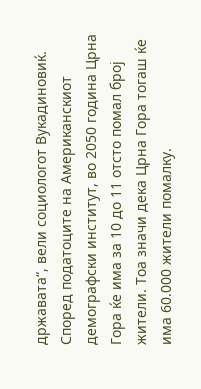државата“, вели социологот Вукадиновиќ.
Според податоците на Американскиот демографски институт, во 2050 година Црна Гора ќе има за 10 до 11 отсто помал број жители. Тоа значи дека Црна Гора тогаш ќе има 60.000 жители помалку.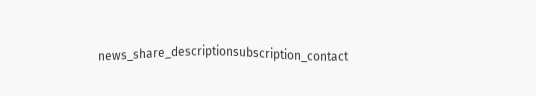news_share_descriptionsubscription_contact